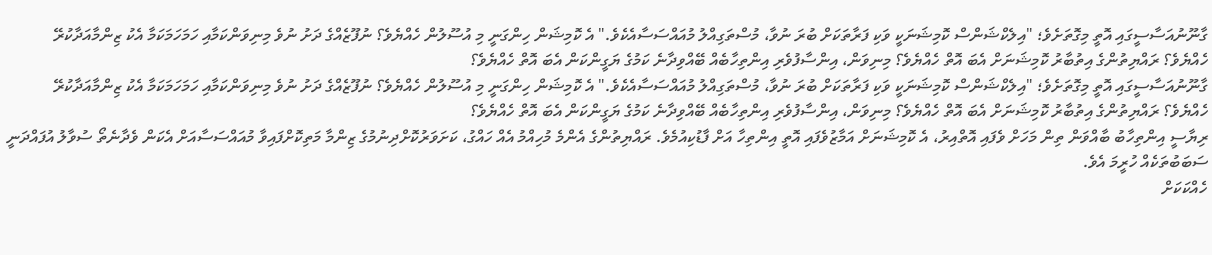ގާނޫނުއަސާސީގައި އޮތީ މިގޮތަށެވެ؛ "އިލެކްޝަންސް ކޮމިޝަނަކީ ވަކި ފަރާތަކަށް ބުރަ ނުވާ، މުސްތަގިއްލު މުއައްސަސާއެކެވެ." އެ ކޮމިޝަން ހިންގަނީ މި އުސޫލުން ހެއްޔެވެ؟ ނުފޫޒެއްގެ ދަށު ނުވެ މިނިވަންކަމާއި ހަމަހަމަކަމާ އެކު ޒިންމާއަދާކުރޭ ހެއްޔެވެ؟ ރައްޔިތުންގެ އިތުބާރު ކޮމިޝަނަށް އެބަ އޮތް ހެއްޔެވެ؟ މިނިވަން، އިންސާފުވެރި އިންތިހާބެއް ބޭއްވިދާނެ ކަމުގެ ޔަގީންކަން އެބަ އޮތް ހެއްޔެވެ؟
ގާނޫނުއަސާސީގައި އޮތީ މިގޮތަށެވެ؛ "އިލެކްޝަންސް ކޮމިޝަނަކީ ވަކި ފަރާތަކަށް ބުރަ ނުވާ، މުސްތަގިއްލު މުއައްސަސާއެކެވެ." އެ ކޮމިޝަން ހިންގަނީ މި އުސޫލުން ހެއްޔެވެ؟ ނުފޫޒެއްގެ ދަށު ނުވެ މިނިވަންކަމާއި ހަމަހަމަކަމާ އެކު ޒިންމާއަދާކުރޭ ހެއްޔެވެ؟ ރައްޔިތުންގެ އިތުބާރު ކޮމިޝަނަށް އެބަ އޮތް ހެއްޔެވެ؟ މިނިވަން، އިންސާފުވެރި އިންތިހާބެއް ބޭއްވިދާނެ ކަމުގެ ޔަގީންކަން އެބަ އޮތް ހެއްޔެވެ؟
ރިޔާސީ އިންތިހާބު ބާއްވަން ތިން މަހަށް ވެފައި އޮތްއިރު، އެ ކޮމިޝަނަށް އަމާޒުވެފައި އޮތީ އިންތިހާ އަށް ފާޑުކިއުމެވެ. ރައްޔިތުންގެ އެންމެ މުހިއްމު އެއް ހައްގު، ކަށަވަރުކޮށްދިނުމުގެ ޒިންމާ މަތިކޮށްފައިވާ މުއައްސަސާއަށް އެކަން ވެދާނެތޯ ސުވާލު އުފައްދަނީ ސަބަބުތަކެއް ހުރީމަ އެވެ.
ހެއްކަކަށް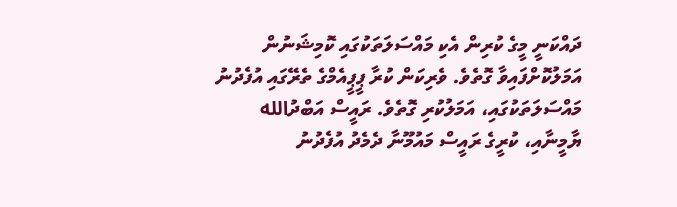ދައްކަނީ މީގެ ކުރިން އެކި މައްސަލަތަކުގައި ކޮމިޝަނުން އަމަލުކޮށްފައިވާ ގޮތެވެ. ވެރިކަން ކުރާ ޕީޕީއެމްގެ ތެރޭގައި އުފެދުނު މައްސަލަތަކުގައި، އަމަލުކުރި ގޮތެވެ. ރައީސް އަބްދުالله ޔާމީނާއި، ކުރީގެ ރައީސް މައުމޫނާ ދެމެދު އުފެދުނު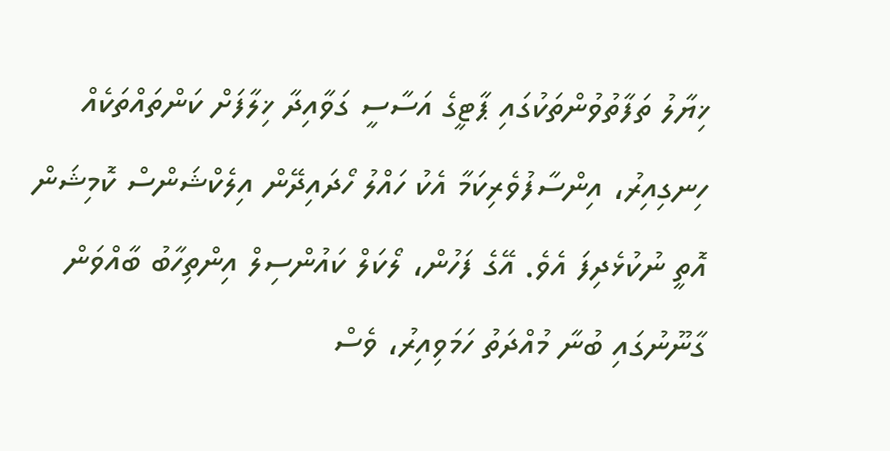ޚިޔާލު ތަފާތުވުންތަކުގައި ޕާޓީގެ އަސާސީ ގަވާއިދާ ޚިލާފަށް ކަންތައްތަކެއް ހިނގިއިރު، އިންސާފުވެރިކަމާ އެކު ހައްލު ހޯދައިދޭން އިލެކްޝަންސް ކޮމިޝަން އޮތީ ނުކުޅެދިފަ އެވެ. އޭގެ ފަހުން، ލޯކަލް ކައުންސިލް އިންތިހާބު ބާއްވަން ގާނޫނުގައި ބުނާ މުއްދަތު ހަމަވިއިރު، ވެސް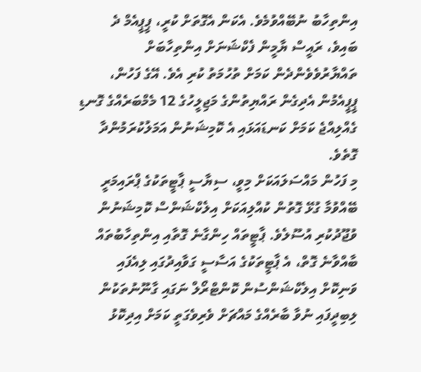އިންތިހާބު ނުބޭއްވުމެވެ. އެކަން އެގޮތަށް ކުރީ، ޕީޕީއެމް ދެ ބައިވެ، ރައީސް ޔާމީން ފެކްޝަނަށް އިންތިހާބަށް ތައްޔާރުވެވެންދެން ކަމަށް ތުހުމަތު ކުރި އެވެ. އޭގެ ފަހުން، ޕީޕީއެމުން އެދިގެން ރައްޔިތުންގެ މަޖިލީހުގެ 12 މެމްބަރެއްގެ ގޮނޑި ގެއްލިއްޖެ ކަމަށް ކަނޑައަޅައި އެ ކޮމިޝަނުން އަމަލުކުރަމުންދާ ގޮތެވެ.
މި ފަހުން މައްސަލައަކަށް މިވީ، ސިޔާސީ ޕާޓީތަކުގެ ޕްރައިމަރީ ބޭއްވުމާ ގުޅޭ ގޮތުން ކުއްލިއަކަށް އިލެކްޝަންސް ކޮމިޝަނުން ވުޖޫދުކުރި އުސޫލެވެ. ޕާޓީތައް ހިންގާނެ ގޮތާއި އިންތިހާބުތައް ބާއްވާނެ ގޮތް، އެ ޕާޓީތަކުގެ އަސާސީ ގަވާއިދުގައި ލިއެފައި ވަނިކޮށް އިލެކްޝަންސުން ކޮންޓްރޯލް ނަގައި ގާނޫނުތަކުން ލިބިދީފައި ނުވާ ބާރެއްގެ މައްޗަށް ވެރިވެގަތީ ކަމަށް އިދިކޮޅު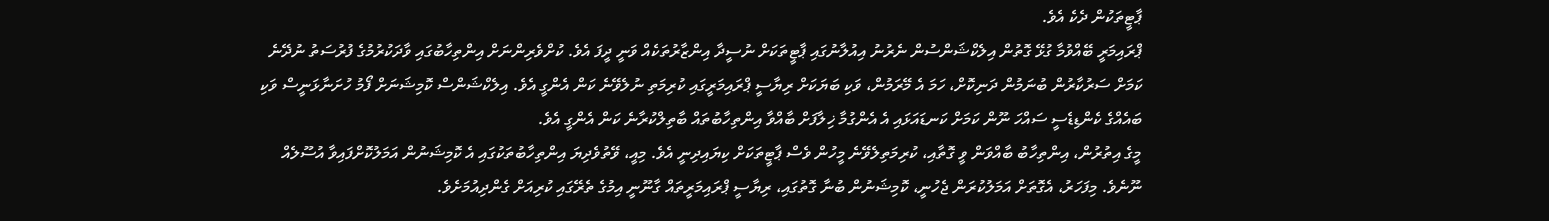ޕާޓީތަކުން ދެކެ އެވެ.
ޕްރައިމަރީ ބޭއްވުމާ ގުޅޭ ގޮތުން އިލެކްޝަންސުން ނެރުނު އިއުލާނުގައި ޕާޓީތަކަށް ނުސީދާ އިންޒާރުތަކެއް ވަނީ ދީފަ އެވެ. ކުށްވެރިންނަށް އިންތިހާބުގައި ވާދަކުރުމުގެ ފުރުސަތު ނުދޭނެ ކަމަށް ސަރުކާރުން ބުނަމުން ދަނިކޮށް، ހަމަ އެ މޭރަމުން، ވަކި ބަޔަކަށް ރިޔާސީ ޕްރައިމަރީގައި ކުރިމަތި ނުލެވޭނެ ކަން އެންގީ އެވެ. އިލެކްޝަންސް ކޮމިޝަނަށް ފޯމު ހުށަނާޅަނީސް ވަކި ބައެއްގެ ކެންޑިޑެސީ ސައްހަ ނޫން ކަމަށް ކަނޑައަޅައި އެ އެންގުމާ ޚިލާފަށް ބާއްވާ އިންތިހާބުތައް ބާތިލްކުރާނެ ކަން އެންގީ އެވެ.
މީގެ އިތުރުން، އިންތިހާބު ބާއްވަން ވީ ގޮތާއި، ކުރިމަތިލެވޭނެ މީހުން ވެސް ޕާޓީތަކަށް ކިޔައިދިނީ އެވެ. މިއީ، ވޭތުވެދިޔަ އިންތިހާބުތަކުގައި އެ ކޮމިޝަނުން އަމަލުކޮށްފައިވާ އުސޫލެއް ނޫނެވެ. މިފަހަރު، އެގޮތަށް އަމަލުކުރަން ޖެހުނީ، ކޮމިޝަނުން ބުނާ ގޮތުގައި، ރިޔާސީ ޕްރައިމަރީތައް ގާނޫނީ އިމުގެ ތެރޭގައި ކުރިއަށް ގެންދިއުމަށެވެ.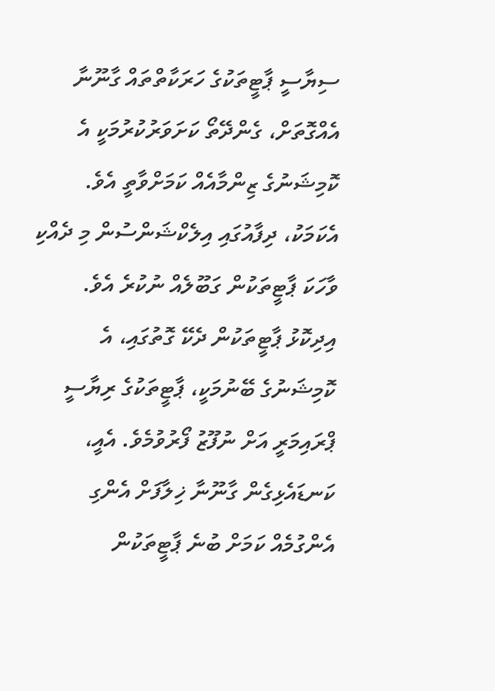ސިޔާސީ ޕާޓީތަކުގެ ހަރަކާތްތައް ގާނޫނާ އެއްގޮތަށް، ގެންދޭތޯ ކަށަވަރުކުރުމަކީ އެ ކޮމިޝަނުގެ ޒިންމާއެއް ކަމަށްވާތީ އެވެ.
އެކަމަކު، ދިފާއުގައި އިލެކްޝަންސުން މި ދެއްކި ވާހަކަ ޕާޓީތަކުން ގަބޫލެއް ނުކުރެ އެވެ.
އިދިކޮޅު ޕާޓީތަކުން ދެކޭ ގޮތުގައި، އެ ކޮމިޝަނުގެ ބޭނުމަކީ، ޕާޓީތަކުގެ ރިޔާސީ ޕްރައިމަރީ އަށް ނުފޫޒު ފޯރުވުމެވެ. އެއީ، ކަނޑައެޅިގެން ގާނޫނާ ޚިލާފަށް އެންގި އެންގުމެއް ކަމަށް ބުނެ ޕާޓީތަކުން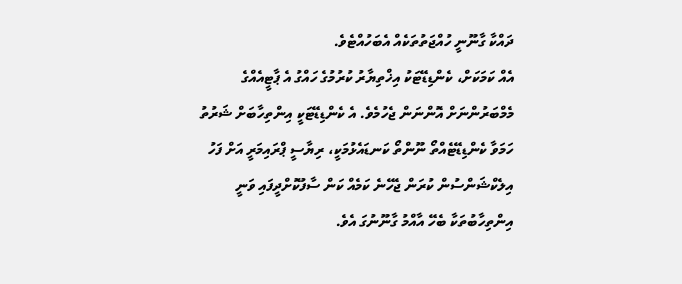ދައްކާ ގާނޫނީ ހުއްޖަތުތަކެއް އެބަހުއްޓެވެ.
އެއް ކަމަކަށް، ކެންޑިޑޭޓަކު އިޚްތިޔާރު ކުރުމުގެ ހައްގު އެ ޕާޓީއެއްގެ މެމްބަރުންނަށް އޮންނަން ޖެހުމެވެ. އެ ކެންޑިޑޭޓަކީ އިންތިހާބަށް ޝަރުތު ހަމަވާ ކެންޑިޑޭޓެއްތޯ ނޫންތޯ ކަނޑައެޅުމަކީ، ރިޔާސީ ޕްރައިމަރީ އަށް ފަހު އިލެކްޝަންސުން ކުރަން ޖެހޭނެ ކަމެއް ކަން ސާފުކޮށްދީފައި ވަނީ އިންތިހާބުތަކާ ބެހޭ އާއްމު ގާނޫނުގަ އެވެ.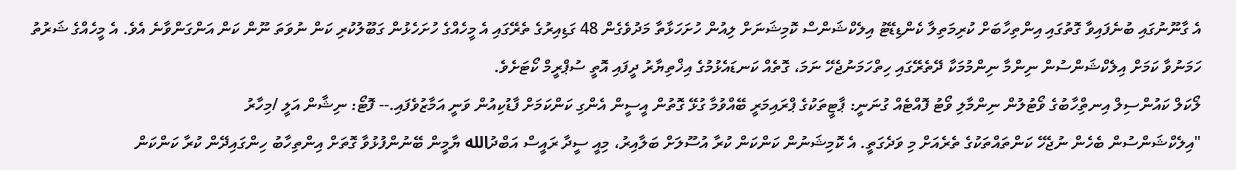އެ ގާނޫނުގައި ބުނެފައިވާ ގޮތުގައި އިންތިހާބަށް ކުރިމަތިލާ ކެންޑިޑޭޓު އިލެކްޝަންސް ކޮމިޝަނަށް ލިއުން ހުށަހަޅާތާ މަދުވެގެން 48 ގަޑިއިރުގެ ތެރޭގައި އެ މީހެއްގެ ހުށަހެޅުން ގަބޫލުކުރި ކަން ނުވަތަ ނޫން ކަން އަންގަންވާނެ އެވެ. އެ މީހެއްގެ ޝަރުތު ހަމަނުވާ ކަމަށް އިލެކްޝަންސުން ނިންމާ ނިންމުމަކާ ދޭތެރޭގައި ހިތްހަމަނުޖެހޭ ނަމަ، ގޮތެއް ކަނޑައެޅުމުގެ އިޚްތިޔާރު ދީފައި އޮތީ ސުޕްރީމް ކޯޓަށެވެ.
ލޯކަލް ކައުންސިލް އިނތިްހާބުގެ ވޯޓުލުން ނިންމާލި ވޯޓު ފޮއްޓެއް ގުނަނީ: ޕާޓީތަކުގެ ޕްރައިމަރީ ބޭއްވުމާ ގުޅޭ ގޮތުން އީސީން އެންގި ކަންކަމަށް ފާޑުކިއުން ވަނީ އަމާޒުވެފައި.-- ފޮޓޯ: ނިޝާން އަލީ /މިހާރު
"އިލެކްޝަންސުން ބެހެން ނުޖެހޭ ކަންތައްތަކުގެ ތެރެއަށް މި ވަދެގަތީ. އެ ކޮމިޝަނުން ކަންކަން ކުރާ އުސޫލަށް ބަލާއިރު، މިއީ ސީދާ ރައީސް އަބްދުالله ޔާމީން ބޭނުންފުޅުވާ ގޮތަށް އިންތިހާބު ހިންގައިދޭން ކުރާ ކަންކަން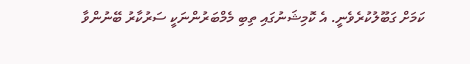ކަމަށް ގަބޫލުކުރެވެނީ. އެ ކޮމިޝަނުގައި ތިބި މެމްބަރުންނަކީ ސަރުކާރު ބޭނުންވާ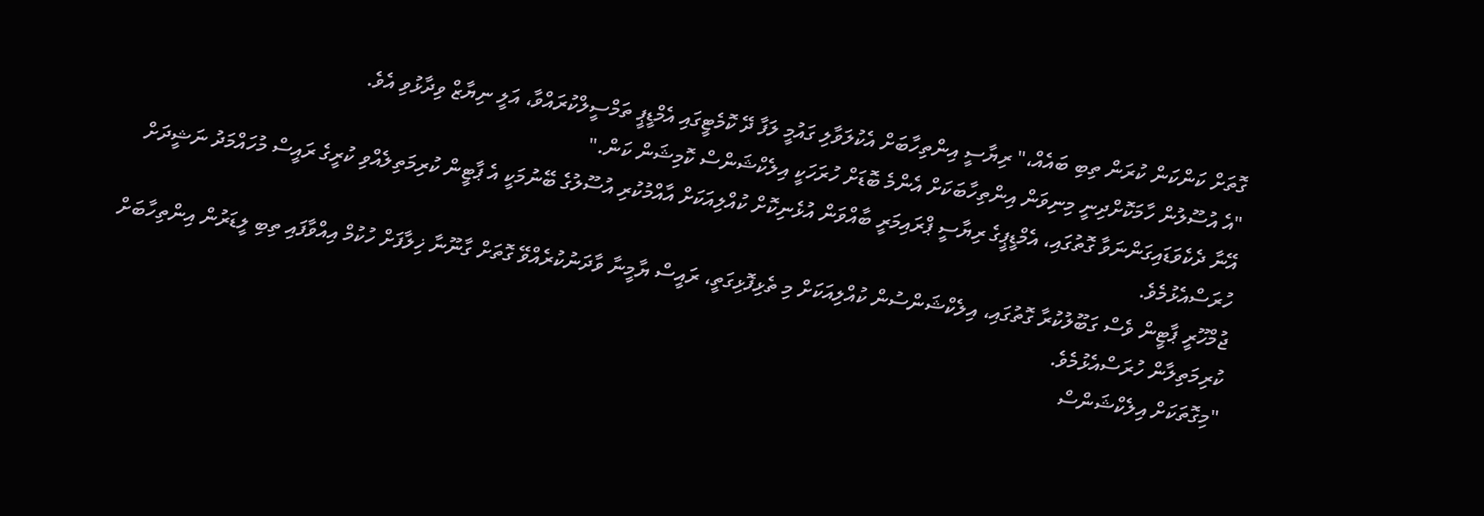ގޮތަށް ކަންކަން ކުރަން ތިބި ބައެއް،" ރިޔާސީ އިންތިހާބަށް އެކުލަވާލި ގައުމީ ލަފާ ދޭ ކޮމެޓީގައި އެމްޑީޕީ ތަމްސީލްކުރައްވާ، އަލީ ނިޔާޒް ވިދާޅުވި އެވެ.
"އެ އުސޫލުން ހާމަކޮށްދިނީ މިނިވަން އިންތިހާބަކަށް އެންމެ ބޮޑަށް ހުރަހަކީ އިލެކްޝަންސް ކޮމިޝަން ކަން."
އޭނާ ދެކެވަޑައިގަންނަވާ ގޮތުގައި، އެމްޑީޕީގެ ރިޔާސީ ޕްރައިމަރީ ބާއްވަން އުޅެނިކޮށް ކުއްލިއަކަށް އާއްމުކުރި އުސޫލުގެ ބޭނުމަކީ އެ ޕާޓީން ކުރިމަތިލެއްވި ކުރީގެ ރައީސް މުހައްމަދު ނަޝީދަށް ހުރަސްއެޅުމެވެ.
ޖުމްހޫރީ ޕާޓީން ވެސް ގަބޫލުކުރާ ގޮތުގައި، އިލެކްޝަންސުން ކުއްލިއަކަށް މި ތެޅިފޮޅިގަތީ، ރައީސް ޔާމީނާ ވާދަނުކުރެއްވޭ ގޮތަށް ގާނޫނާ ޚިލާފަށް ހުކުމް އިއްވާފައި ތިބި ލީޑަރުން އިންތިހާބަށް ކުރިމަތިލާން ހުރަސްއެޅުމެވެ.
"މިގޮތަކަށް އިލެކްޝަންސް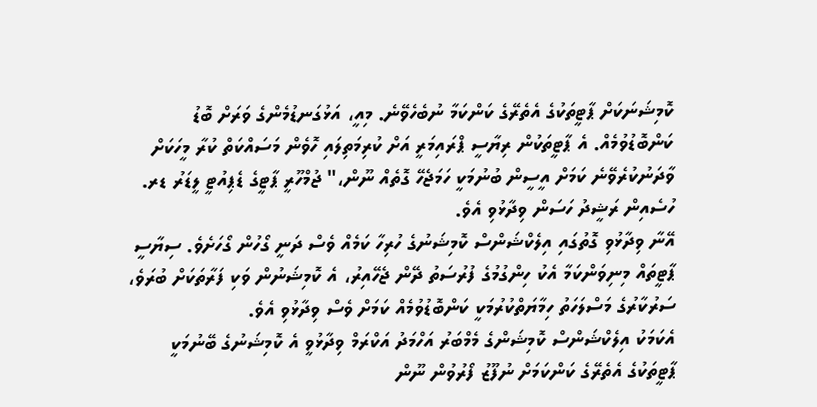ކޮމިޝަނަކަށް ޕާޓީތަކުގެ އެތެރޭގެ ކަންކަމާ ނުބެހެވޭނެ. މިއީ، އަޅުގަނޑުމެންގެ ވަރަށް ބޮޑު ކަންބޮޑުވުމެއް. އެ ޕާޓީތަކުން ރިޔާސީ ޕްރައިމަރީ އަށް ކުރިމަތިލައި ހޮވެން މަސައްކަތް ކުރާ މީހަކަށް ވާދަނުކުރެވޭނެ ކަމަށް އީސީން ބުނުމަކީ ހަމަޖެހޭ ގޮތެއް ނޫން،" ޖުމްހޫރީ ޕާޓީގެ ޑެޕިއުޓީ ލީޑަރު ޑރ. ހުސެއިން ރަޝީދު ހަސަން ވިދާޅުވި އެވެ.
އޭނާ ވިދާޅުވި ގޮތުގައި އިލެކްޝަންސް ކޮމިޝަނުގެ ހުރިހާ ކަމެއް ވެސް ދަނީ ގޯހުން ގޯހަށެވެ. ސިޔާސީ ޕާޓީތައް މިނިވަންކަމާ އެކު ހިންގުމުގެ ފުރުސަތު ދޭން ޖެހޭއިރު، އެ ކޮމިޝަނުން ވަކި ފަރާތަކަށް ބުރަވެ، ސަރުކާރުގެ މަސްލަހަތު ހިމާޔަތްކުރުމަކީ ކަންބޮޑުވުމެއް ކަމަށް ވެސް ވިދާޅުވި އެވެ.
އެކަމަކު އިލެކްޝަންސް ކޮމިޝަންގެ މެމްބަރު އަހްމަދު އަކްރަމް ވިދާޅުވީ އެ ކޮމިޝަނުގެ ބޭނުމަކީ ޕާޓީތަކުގެ އެތެރޭގެ ކަންކަމަށް ނުފޫޒު ފޯރުވުން ނޫން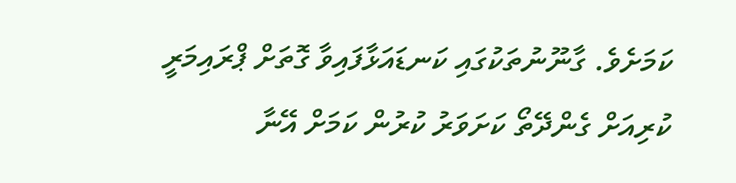ކަމަށެވެ. ގާނޫނުތަކުގައި ކަނޑައަޅާފައިވާ ގޮތަށް ޕްރައިމަރީ ކުރިއަށް ގެންދޭތޯ ކަށަވަރު ކުރުން ކަމަށް އޭނާ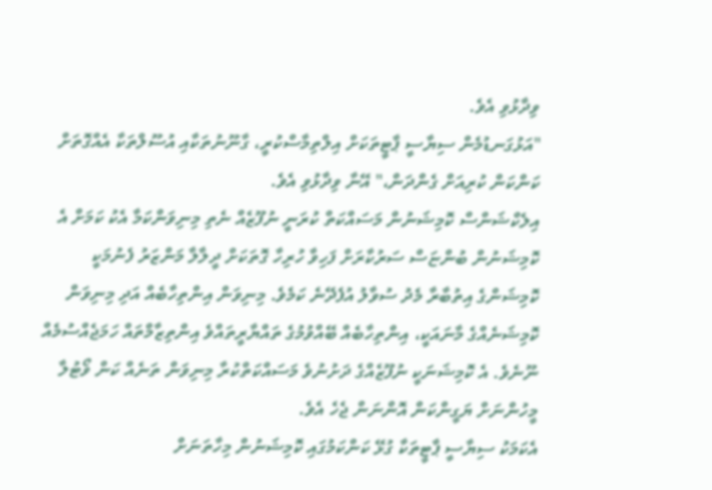ވިދާޅުވި އެވެ.
"އަޅުގަނޑުމެން ސިޔާސީ ޕާޓީތަކަށް އިލްތިމާސްކުރީ، ގާނޫނުތަކާއި އުސޫލްތަކާ އެއްގޮތަށް ކަންކަން ކުރިއަށް ގެންދަން،" އޭނާ ވިދާޅުވި އެވެ.
އިލެކްޝަންސް ކޮމިޝަނުން މަސައްކަތް ކުރަނީ ނުފޫޒެއް ނެތި މިނިވަންކަމާ އެކު ކަމަށް އެ ކޮމިޝަނުން ބުންޏަސް ސަރުކާރަށް ފަހިވާ ހުރިހާ ގޮތަކަށް ދީލާލާ މަންޒަރު ފެނުމަކީ ކޮމިޝަންގެ އިތުބާރާ މެދު ސުވާލު އުފެދޭނެ ކަމެވެ. މިނިވަން އިންތިހާބެއް އަދި މިނިވަން ކޮމިޝަނެއްގެ މާނައަކީ، އިންތިހާބެއް ބޭއްވުމުގެ ތައްޔާރީތައްވެ އިންތިޒާމްތައް ހަމަޖެއްސުމެއް ނޫނެވެ. އެ ކޮމިޝަނަކީ ނުފޫޒެއްގެ ދަށުނުވެ މަސައްކަތްކުރާ މިނިވަން ތަނެއް ކަން ވޯޓުލާ މީހުންނަށް ޔަގީންކަން އޮންނަން ޖެހެ އެވެ.
އެކަމަކު ސިޔާސީ ޕާޓީތަކާ ގުޅޭ ކަންކަމުގައި ކޮމިޝަނުން މިހާތަނަށް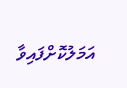އަމަލުކޮށްފައިވާ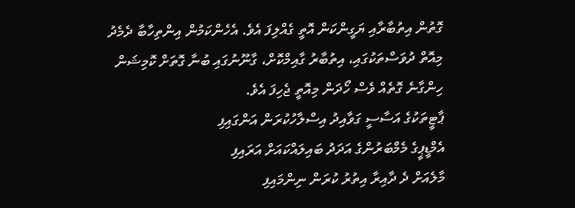ގޮތުން އިތުބާރާއި ޔަގީންކަން އޮތީ ގެއްލިފަ އެވެ. އެހެންކަމުން އިންތިހާބާ ދެމެދު މިއޮތް ދުވަސްތަކުގައި، އިތުބާރު ގާއިމްކޮށް، ގާނޫނުގައި ބުނާ ގޮތަށް ކޮމިޝަން ހިންގާނެ ގޮތެއް ވެސް ހޯދަން މިއޮތީ ޖެހިފަ އެވެ.
ޕާޓީތަކުގެ އަސާސީ ގަވާއިދު އިސްލާހުކުރަން އަންގައިފި
އެމްޑީޕީގެ މެމްބަރުންގެ އަދަދު ބައިލައްކައަށް އަރައިފި
މާލެއަށް ދެ ދާއިރާ އިތުރު ކުރަން ނިންމައިފި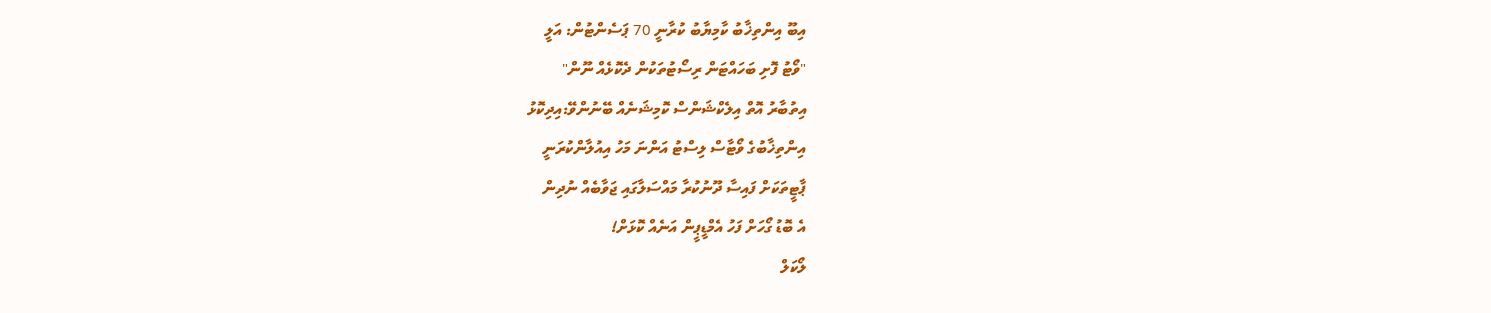އިބޫ އިންތިޚާބު ކާމިޔާބު ކުރާނީ 70 ޕަސެންޓުން: އަލީ
"ވޯޓު ފޮށި ބަހައްޓަން ރިސޯޓުތަކުން ދެކޮޅެއް ނޫން"
އިތުބާރު އޮތް އިލެކްޝަންސް ކޮމިޝަނެއް ބޭނުންވޭ:އިދިކޮޅު
އިންތިޚާބުގެ ވޯޓާސް ލިސްޓު އަންނަ މަހު އިއުލާންކުރަނީ
ޕާޓީތަކަށް ފައިސާ ދޫނުކުރާ މައްސަލާގައި ޖަވާބެއް ނުދިން
އެ ބޮޑު ގޯހަށް ފަހު އެމްޑީޕީން އަނެއް ކޮޅަށް!
ލޯކަލް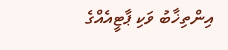އިންތިޚާބު ވަކި ޕާޓީއެއްގެ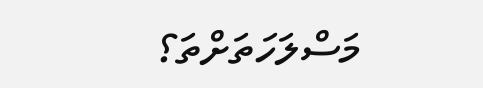މަސްލަހަތަށްތަ؟